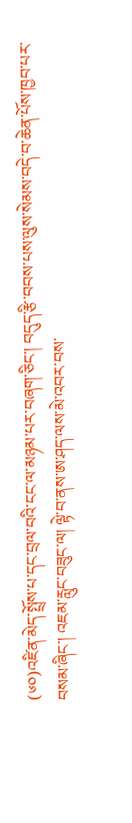(༦༠)འཛིན་མེད་སྤྲོས་པ་དང་བྲལ་བའི་ངང་ལ་མཉམ་པར་བཞག་ཅིང་། བདུད་རྩི་བབས་པས་ལུས་སེམས་བདེ་བ་ཆེན་པོས་ཁྱབ་པར་བསམ་ཞིང་། འཇམ་རླུང་བཟུང་ལ། ལྟེ་བ་ནས་ཨ་ཤད་ལས་མེ་འབར་བས་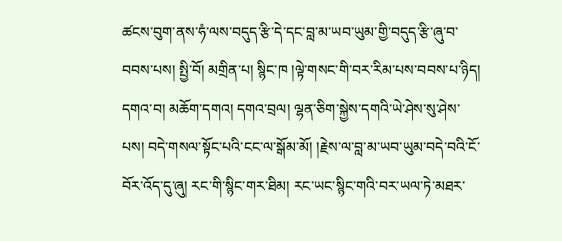ཚངས་བུག་ནས་ཧཾ་ལས་བདུད་རྩི་དེ་དང་བླ་མ་ཡབ་ཡུམ་གྱི་བདུད་རྩི་ཞུ་བ་བབས་པས། སྤྱི་བོ། མགྲིན་པ། སྙིང་ཁ །ལྟེ་གསང་གི་བར་རིམ་པས་བབས་པ་ཉིད། དགའ་བ། མཆོག་དགའ། དགའ་བྲལ། ལྷན་ཅིག་སྐྱེས་དགའི་ཡེ་ཤེས་སུ་ཤེས་པས། བདེ་གསལ་སྟོང་པའི་ངང་ལ་སྒོམ་མོ། །རྗེས་ལ་བླ་མ་ཡབ་ཡུམ་བདེ་བའི་ངོ་བོར་འོད་དུ་ཞུ། རང་གི་སྙིང་གར་ཐིམ། རང་ཡང་སྙིང་གའི་བར་ཡལ་ཏེ་མཐར་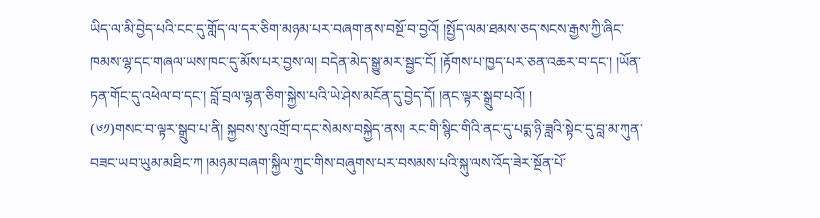ཡིད་ལ་མི་བྱེད་པའི་ངང་དུ་གློད་ལ་དར་ཅིག་མཉམ་པར་བཞག་ནས་བསྔོ་བ་བྱའོ། །སྤྱོད་ལམ་ཐམས་ཅད་སངས་རྒྱས་ཀྱི་ཞིང་ཁམས་ལྷ་དང་གཞལ་ཡས་ཁང་དུ་མོས་པར་བྱས་ལ། བདེན་མེད་སྒྱུ་མར་སྦྱང་ངོ། །རྟོགས་པ་ཁྱད་པར་ཅན་འཆར་བ་དང་། །ཡོན་ཏན་གོང་དུ་འཕེལ་བ་དང་། བློ་བྲལ་ལྷན་ཅིག་སྐྱེས་པའི་ཡེ་ཤེས་མངོན་དུ་བྱེད་དོ། །ནང་ལྟར་སྒྲུབ་པའོ། །
(༦༡)གསང་བ་ལྟར་སྒྲུབ་པ་ནི། སྐྱབས་སུ་འགྲོ་བ་དང་སེམས་བསྐྱེད་ནས། རང་གི་སྙིང་གིའི་ནང་དུ་པདྨ་ཉི་ཟླའི་སྟེང་དུ་བླ་མ་ཀུན་བཟང་ཡབ་ཡུམ་མཐིང་ཀ །མཉམ་བཞག་སྐྱིལ་ཀྲུང་གིས་བཞུགས་པར་བསམས་པའི་སྐུ་ལས་འོད་ཟེར་སྔོན་པོ་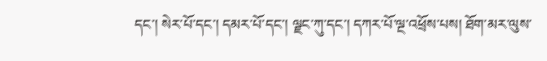དང་། སེར་པོ་དང་། དམར་པོ་དང་། ལྗང་ཀུ་དང་། དཀར་པོ་ལྔ་འཕྲོས་པས། ཐོག་མར་ལུས་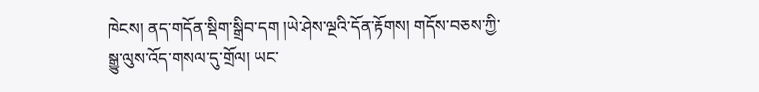ཁེངས། ནད་གདོན་སྡིག་སྒྲིབ་དག །ཡེ་ཤེས་ལྔའི་དོན་རྟོགས། གདོས་བཅས་ཀྱི་སྒྱུ་ལུས་འོད་གསལ་དུ་གྲོལ། ཡང་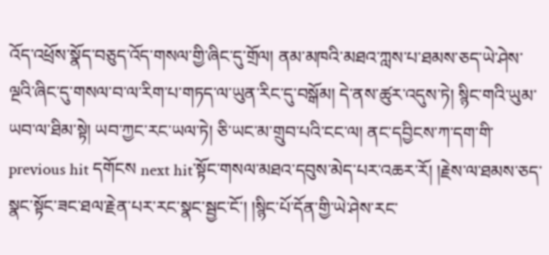འོད་འཕྲོས་སྣོད་བཅུད་འོད་གསལ་གྱི་ཞིང་དུ་གྲོལ། ནམ་མཁའི་མཐའ་ཀླས་པ་ཐམས་ཅད་ཡེ་ཤེས་ལྔའི་ཞིང་དུ་གསལ་བ་ལ་རིག་པ་གཏད་ལ་ཡུན་རིང་དུ་བསྒོམ། དེ་ནས་ཚུར་འདུས་ཏེ། སྙིང་གའི་ཡུམ་ཡབ་ལ་ཐིམ་སྟེ། ཡབ་ཀྱང་རང་ཡལ་ཏེ། ཅི་ཡང་མ་གྲུབ་པའི་ངང་ལ། ནང་དབྱིངས་ཀ་དག་གི་previous hit དགོངས next hit་སྟོང་གསལ་མཐའ་དབུས་མེད་པར་འཆར་རོ། །རྗེས་ལ་ཐམས་ཅད་སྣང་སྟོང་ཟང་ཐལ་རྗེན་པར་རང་སྣང་སྦྱང་ངོ་། །སྙིང་པོ་དོན་གྱི་ཡེ་ཤེས་རང་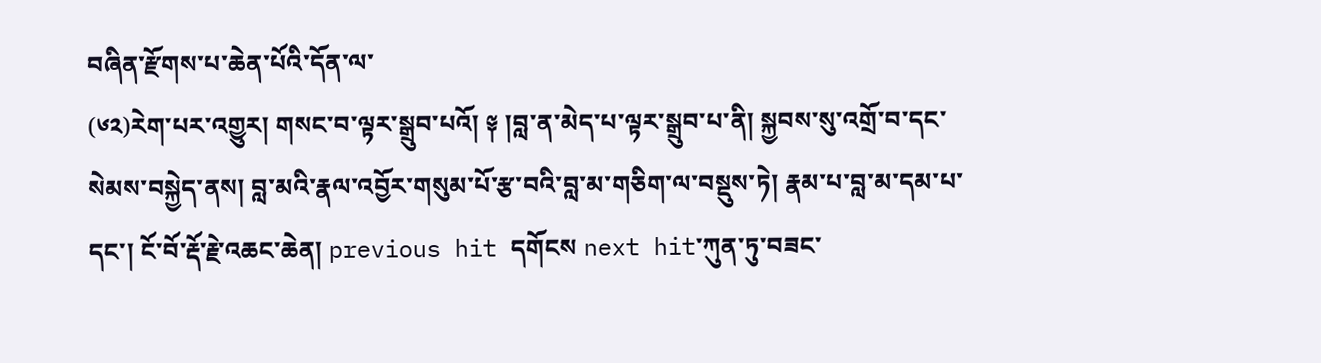བཞིན་རྫོགས་པ་ཆེན་པོའི་དོན་ལ་
(༦༢)རེག་པར་འགྱུར། གསང་བ་ལྟར་སྒྲུབ་པའོ། ༈ །བླ་ན་མེད་པ་ལྟར་སྒྲུབ་པ་ནི། སྐྱབས་སུ་འགྲོ་བ་དང་སེམས་བསྐྱེད་ནས། བླ་མའི་རྣལ་འབྱོར་གསུམ་པོ་རྩ་བའི་བླ་མ་གཅིག་ལ་བསྡུས་ཏེ། རྣམ་པ་བླ་མ་དམ་པ་དང་། ངོ་བོ་རྡོ་རྗེ་འཆང་ཆེན། previous hit དགོངས next hit་ཀུན་ཏུ་བཟང་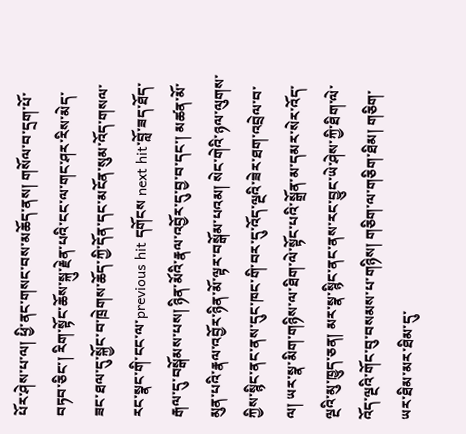པོར་ཤེས་པ་ལ། ཕྱི་ནང་གསང་བས་མཆོད་ནས། གསོལ་བ་དྲག་པོ་བཏབ་ཅིང་། རིག་སྟོང་ཆོས་སྐུ་རྗེན་པའི་ངང་ལ་གང་ཤར་རིས་མེད་ཟང་ཐལ་དུ་སྐྱོང་བ་ཁྲེགས་ཆོད་ཀྱི་དོན་དང་མངོན་སུམ་འོད་གསལ་རང་སྣང་གི་ངང་ལ་previous hit དགོངས next hit་བློ་ཟད་ཐོད་རྒལ་དུ་བསྒོམས་པས། ཉིན་མོའི་རྣལ་འབྱོར་དུ་བྱ་བ་དང་། མཚན་མོ་མུན་པའི་རྣལ་འབྱོར་ཉིན་མོ་ལྟར་བསྒོམ་པའམ། སེང་གེའི་ཉལ་ལུགས་ཀྱིས་སྙིང་ནང་ནས་དུང་ཁང་གི་བར་དུ་འོད་ལྔའི་ཟེར་ཐག་འབྲེལ་བ་ལ། ཡར་སྣ་མིག་གཉིས་ལ་ཐིག་ལེ་སྟོང་པའི་སྒྲོན་མ་དམར་སེར་འོད་ལྔའི་མུ་ཁྱུད་ཅན། མར་སྣ་སྙིང་ནང་ནས་རང་བྱུང་ཡེ་ཤེས་ཀྱི་ཐིག་ལེ་འོད་ལྔའི་གོང་བུ་བསམས་པ་གཉིས། གཅིག་ལ་གཅིག་ཐིམ། གཅིག་ཡར་ཐིམ་མར་ཐིམ་དུ་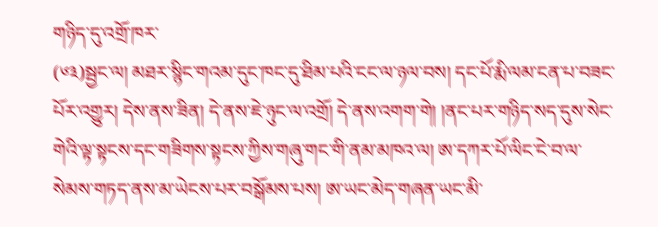གཉིད་དུ་འགྲོ་ཁར་
(༦༣)སྦྱང་ལ། མཐར་སྙིང་གའམ་དུང་ཁང་དུ་ཐིམ་པའི་ངང་ལ་ཉལ་བས། དང་པོ་རྨི་ལམ་ངན་པ་བཟང་པོར་འགྱུར། དེས་ནས་ཟིན། དེ་ནས་ཇེ་ཉུང་ལ་འགྲོ། དེ་ནས་འགག་གེ། །ནང་པར་གཉིད་སད་དུས་སེང་གེའི་ལྟ་སྟངས་དང་གཟིགས་སྟངས་ཀྱིས་གཞུ་གང་གི་ནམ་མཁའ་ལ། ཨ་དཀར་པོ་ལིང་ངེ་བ་ལ་སེམས་གཏད་ནས་མ་ཡེངས་པར་བསྒོམས་པས། ཨ་ཡང་མེད་གཞན་ཡང་མི་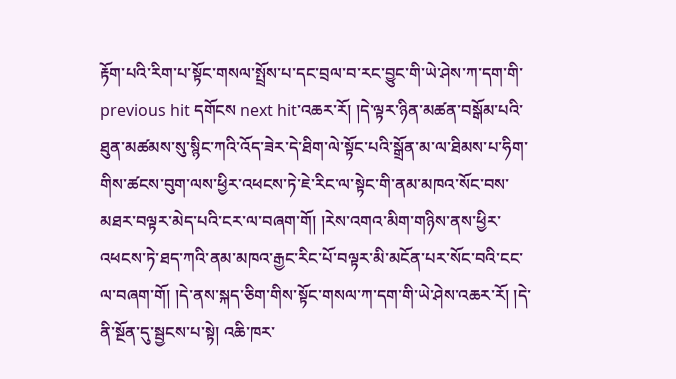རྟོག་པའི་རིག་པ་སྟོང་གསལ་སྤྲོས་པ་དང་བྲལ་བ་རང་བྱུང་གི་ཡེ་ཤེས་ཀ་དག་གི་previous hit དགོངས next hit་འཆར་རོ། །དེ་ལྟར་ཉིན་མཚན་བསྒོམ་པའི་ཐུན་མཚམས་སུ་སྙིང་ཀའི་འོད་ཟེར་དེ་ཐིག་ལེ་སྟོང་པའི་སྒྲོན་མ་ལ་ཐིམས་པ་ཧིག་གིས་ཚངས་བུག་ལས་ཕྱིར་འཕངས་ཏེ་ཇེ་རིང་ལ་སྟེང་གི་ནམ་མཁའ་སོང་བས་མཐར་བལྟར་མེད་པའི་ངར་ལ་བཞག་གོ། །རེས་འགའ་མིག་གཉིས་ནས་ཕྱིར་འཕངས་ཏེ་ཐད་ཀའི་ནམ་མཁའ་རྒྱང་རིང་པོ་བལྟར་མི་མངོན་པར་སོང་བའི་ངང་ལ་བཞག་གོ། །དེ་ནས་སྐད་ཅིག་གིས་སྟོང་གསལ་ཀ་དག་གི་ཡེ་ཤེས་འཆར་རོ། །དེ་ནི་སྔོན་དུ་སྦྱངས་པ་སྟེ། འཆི་ཁར་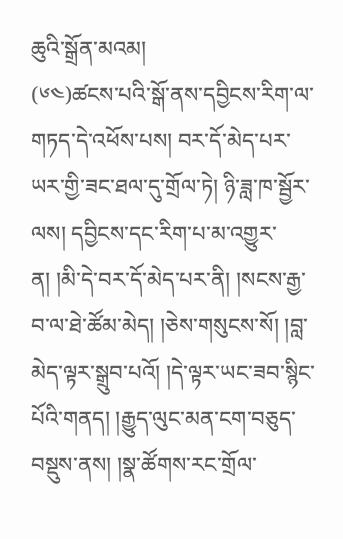ཆུའི་སྒྲོན་མའམ།
(༦༤)ཚངས་པའི་སྒོ་ནས་དབྱིངས་རིག་ལ་གཏད་དེ་འཕོས་པས། བར་དོ་མེད་པར་ཡར་གྱི་ཟང་ཐལ་དུ་གྲོལ་ཏེ། ཉི་ཟླ་ཁ་སྦྱོར་ལས། དབྱིངས་དང་རིག་པ་མ་འགྱུར་ན། །མི་དེ་བར་དོ་མེད་པར་ནི། །སངས་རྒྱ་བ་ལ་ཐེ་ཚོམ་མེད། །ཅེས་གསུངས་སོ། །བླ་མེད་ལྟར་སྒྲུབ་པའོ། །དེ་ལྟར་ཡང་ཟབ་སྙིང་པོའི་གནད། །རྒྱུད་ལུང་མན་ངག་བཅུད་བསྡུས་ནས། །སྣ་ཚོགས་རང་གྲོལ་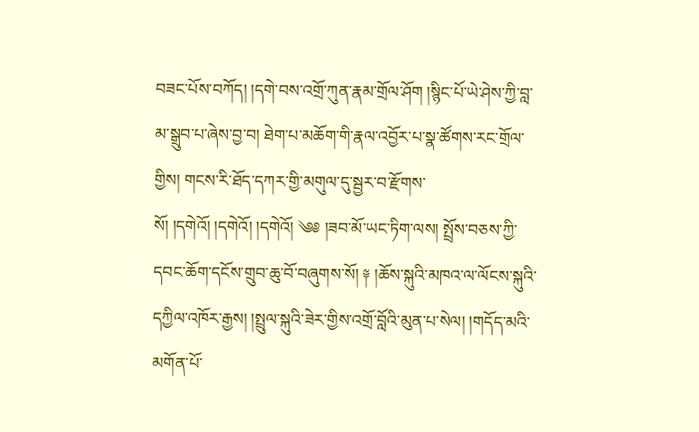བཟང་པོས་བཀོད། །དགེ་བས་འགྲོ་ཀུན་རྣམ་གྲོལ་ཤོག །སྙིང་པོ་ཡེ་ཤེས་ཀྱི་བླ་མ་སྒྲུབ་པ་ཞེས་བྱ་བ། ཐེག་པ་མཆོག་གི་རྣལ་འབྱོར་པ་སྣ་ཚོགས་རང་གྲོལ་གྱིས། གངས་རི་ཐོད་དཀར་གྱི་མགུལ་དུ་སྦྱར་བ་རྫོགས་སོ། །དགེའོ། །དགེའོ། །དགེའོ། ༄༅ །ཟབ་མོ་ཡང་ཏིག་ལས། སྤྲོས་བཅས་ཀྱི་དབང་ཆོག་དངོས་གྲུབ་ཆུ་བོ་བཞུགས་སོ། ༈ །ཆོས་སྐུའི་མཁའ་ལ་ལོངས་སྐུའི་དཀྱིལ་འཁོར་རྒྱས། །སྤྲུལ་སྐུའི་ཟེར་གྱིས་འགྲོ་བློའི་མུན་པ་སེལ། །གདོད་མའི་མགོན་པོ་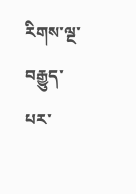རིགས་ལྔ་བརྒྱུད་པར་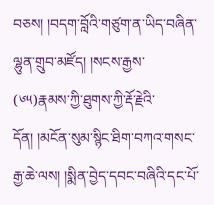བཅས། །བདག་བློའི་གཙུག་ན་ཡིད་བཞིན་ལྷུན་གྲུབ་མཛོད། །སངས་རྒྱས་
(༦༥)རྣམས་ཀྱི་ཐུགས་ཀྱི་རྡོ་རྗེའི་དོན། །མངོན་སུམ་སྙིང་ཐིག་བཀའ་གསང་རྒྱ་ཆེ་ལས། །སྨིན་བྱེད་དབང་བཞིའི་དང་པོ་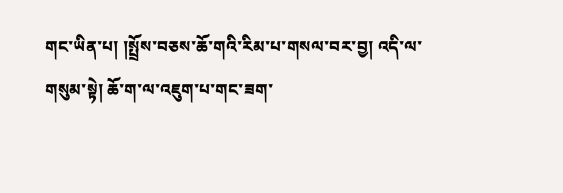གང་ཡིན་པ། །སྤྲོས་བཅས་ཆོ་གའི་རིམ་པ་གསལ་བར་བྱ། འདི་ལ་གསུམ་སྟེ། ཆོ་ག་ལ་འཇུག་པ་གང་ཟག་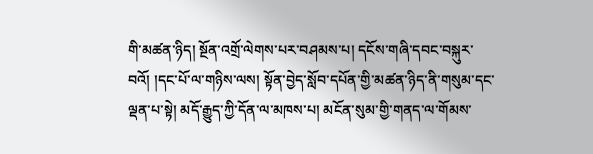གི་མཚན་ཉིད། སྔོན་འགྲོ་ལེགས་པར་བཤམས་པ། དངོས་གཞི་དབང་བསྐུར་བའོ། །དང་པོ་ལ་གཉིས་ལས། སྟོན་བྱེད་སློབ་དཔོན་གྱི་མཚན་ཉིད་ནི་གསུམ་དང་ལྡན་པ་སྟེ། མདོ་རྒྱུད་ཀྱི་དོན་ལ་མཁས་པ། མངོན་སུམ་གྱི་གནད་ལ་གོམས་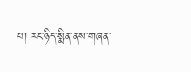པ། རང་ཉིད་སྨིན་ནས་གཞན་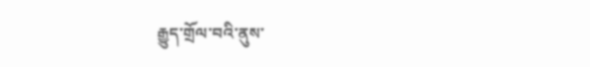རྒྱུད་གྲོལ་བའི་ནུས་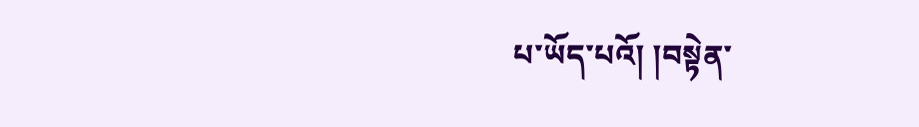པ་ཡོད་པའོ། །བསྟེན་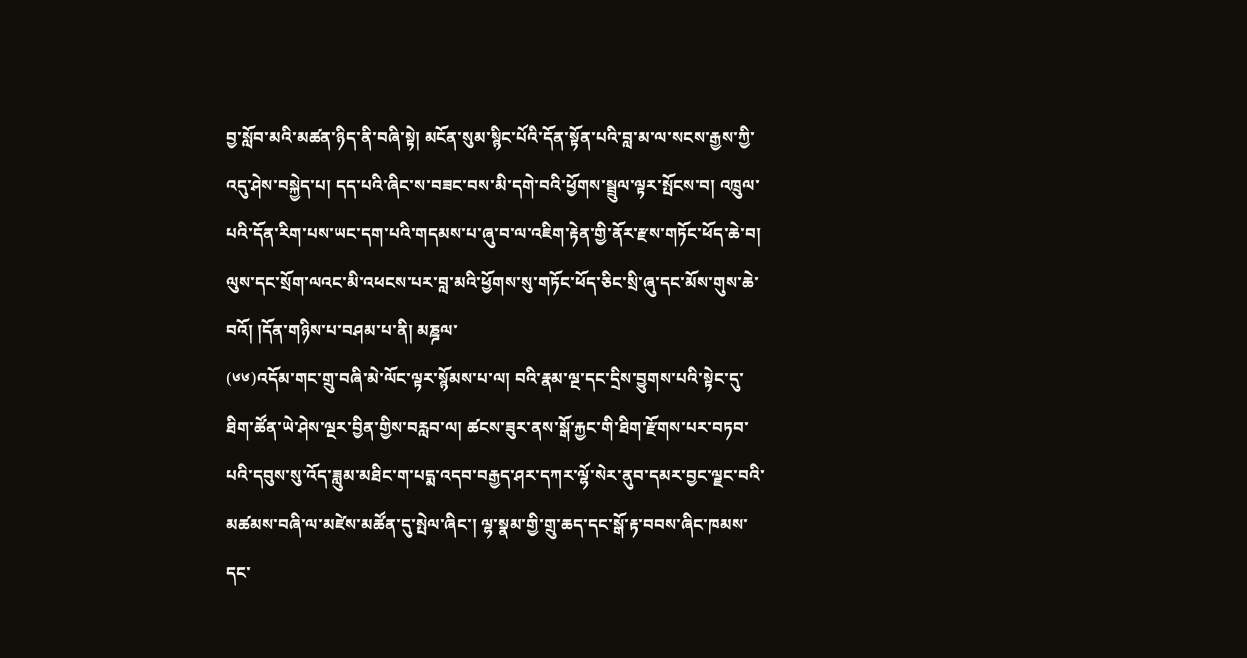བྱ་སློབ་མའི་མཚན་ཉིད་ནི་བཞི་སྟེ། མངོན་སུམ་སྙིང་པོའི་དོན་སྟོན་པའི་བླ་མ་ལ་སངས་རྒྱས་ཀྱི་འདུ་ཤེས་བསྐྱེད་པ། དད་པའི་ཞིང་ས་བཟང་བས་མི་དགེ་བའི་ཕྱོགས་སྦྲུལ་ལྟར་སྤོངས་བ། འཁྲུལ་པའི་དོན་རིག་པས་ཡང་དག་པའི་གདམས་པ་ཞུ་བ་ལ་འཇིག་རྟེན་གྱི་ནོར་རྫས་གཏོང་ཕོད་ཆེ་བ། ལུས་དང་སྲོག་ལའང་མི་འཕངས་པར་བླ་མའི་ཕྱོགས་སུ་གཏོང་ཕོད་ཅིང་སྲི་ཞུ་དང་མོས་གུས་ཆེ་བའོ། །དོན་གཉིས་པ་བཤམ་པ་ནི། མཎྜལ་
(༦༦)འདོམ་གང་གྲུ་བཞི་མེ་ལོང་ལྟར་སྙོམས་པ་ལ། བའི་རྣམ་ལྔ་དང་དྲིས་བྱུགས་པའི་སྟེང་དུ་ཐིག་ཚོན་ཡེ་ཤེས་ལྔར་བྱིན་གྱིས་བརླབ་ལ། ཚངས་ཟུར་ནས་སྒོ་རྐྱང་གི་ཐིག་རྫོགས་པར་བཏབ་པའི་དབུས་སུ་འོད་ཟླུམ་མཐིང་ག་པདྨ་འདབ་བརྒྱད་ཤར་དཀར་ལྷོ་སེར་ནུབ་དམར་བྱང་ལྗང་བའི་མཚམས་བཞི་ལ་མཛེས་མཚོན་དུ་སྤེལ་ཞིང་། ལྷ་སྣམ་གྱི་གྲུ་ཆད་དང་སྒོ་རྟ་བབས་ཞིང་ཁམས་དང་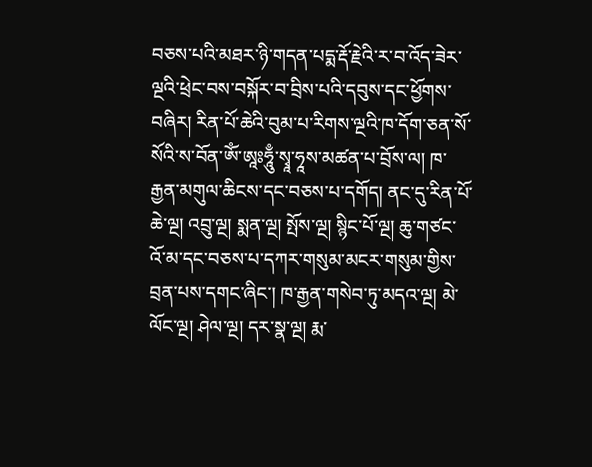བཅས་པའི་མཐར་ཉི་གདན་པདྨ་རྡོ་རྗེའི་ར་བ་འོད་ཟེར་ལྔའི་ཕྲེང་བས་བསྐོར་བ་བྲིས་པའི་དབུས་དང་ཕྱོགས་བཞིར། རིན་པོ་ཆེའི་བུམ་པ་རིགས་ལྔའི་ཁ་དོག་ཅན་སོ་སོའི་ས་བོན་ཨོཾ་ཨཱཿཧཱུྃ་སྭཱ་ཧཱས་མཚན་པ་བྲོས་ལ། ཁ་རྒྱན་མགུལ་ཆིངས་དང་བཅས་པ་དགོད། ནང་དུ་རིན་པོ་ཆེ་ལྔ། འབྲུ་ལྔ། སྨན་ལྔ། སྤོས་ལྔ། སྙིང་པོ་ལྔ། ཆུ་གཙང་འོ་མ་དང་བཅས་པ་དཀར་གསུམ་མངར་གསུམ་གྱིས་བྲན་པས་དགང་ཞིང་། ཁ་རྒྱན་གསེབ་ཏུ་མདའ་ལྔ། མེ་ལོང་ལྔ། ཤེལ་ལྔ། དར་སྣ་ལྔ། རྨ་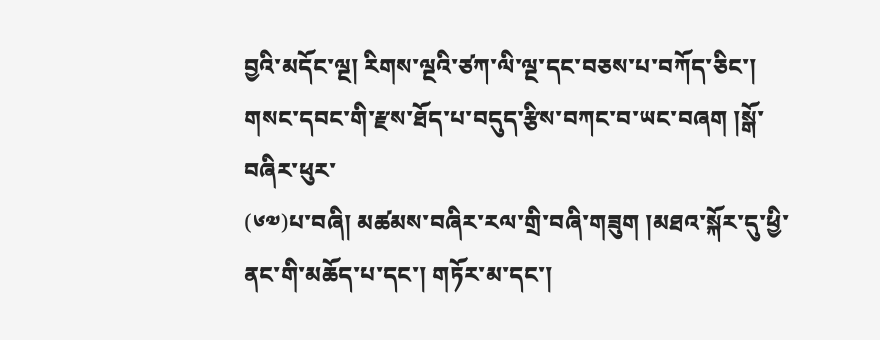བྱའི་མདོང་ལྔ། རིགས་ལྔའི་ཙཀ་ལི་ལྔ་དང་བཅས་པ་བཀོད་ཅིང་། གསང་དབང་གི་རྫས་ཐོད་པ་བདུད་རྩིས་བཀང་བ་ཡང་བཞག །སྒོ་བཞིར་ཕུར་
(༦༧)པ་བཞི། མཚམས་བཞིར་རལ་གྲི་བཞི་གཟུག །མཐའ་སྐོར་དུ་ཕྱི་ནང་གི་མཆོད་པ་དང་། གཏོར་མ་དང་།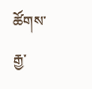ཚོགས་རྒྱ་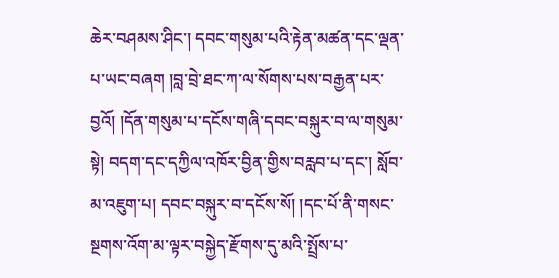ཆེར་བཤམས་ཤིང་། དབང་གསུམ་པའི་རྟེན་མཚན་དང་ལྡན་པ་ཡང་བཞག །བླ་བྲེ་ཐང་ཀ་ལ་སོགས་པས་བརྒྱན་པར་བྱའོ། །དོན་གསུམ་པ་དངོས་གཞི་དབང་བསྐུར་བ་ལ་གསུམ་སྟེ། བདག་དང་དཀྱིལ་འཁོར་བྱིན་གྱིས་བརླབ་པ་དང་། སློབ་མ་འཇུག་པ། དབང་བསྐུར་བ་དངོས་སོ། །དང་པོ་ནི་གསང་སྔགས་འོག་མ་ལྟར་བསྐྱེད་རྫོགས་དུ་མའི་སྤྲོས་པ་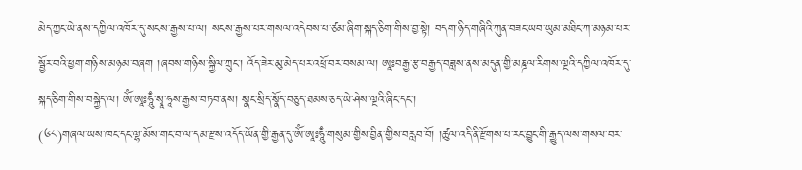མེད་ཀྱང་ཡེ་ནས་དཀྱིལ་འཁོར་དུ་སངས་རྒྱས་པ་ལ། སངས་རྒྱས་པར་གསལ་འདེབས་པ་ཙམ་ཞིག་སྐད་ཅིག་གིས་བྱ་སྟེ། བདག་ཉིད་གཞིའི་ཀུན་བཟང་ཡབ་ཡུམ་མཐིང་ཀ་མཉམ་པར་སྦྱོར་བའི་ཕྱག་གཉིས་མཉམ་བཞག །ཞབས་གཉིས་སྐྱིལ་ཀྲུང་། འོད་ཟེར་མུ་མེད་པར་འཕྲོ་བར་བསམ་ལ། ཨཱཿབརྒྱ་རྩ་བརྒྱད་བཟླས་ནས་མདུན་གྱི་མཎྜལ་རིགས་ལྔའི་དཀྱིལ་འཁོར་དུ་སྐད་ཅིག་གིས་བསྐྱེད་ལ། ཨོཾ་ཨཱཿཧཱུྃ་སྭཱ་ཧཱས་རྒྱས་བཏབ་ནས། སྣང་སྲིད་སྣོད་བཅུད་ཐམས་ཅད་ཡེ་ཤེས་ལྔའི་ཞིང་དང་།
(༦༨)གཞལ་ཡས་ཁང་དང་ལྷ་མོས་གང་བ་ལ་དམ་རྫས་འདོད་ཡོན་གྱི་རྒྱན་དུ་ཨོཾ་ཨཱཿཧཱུྃ་གསུམ་གྱིས་བྱིན་གྱིས་བརླབ་བོ། །ཚུལ་འདི་ནི་རྫོགས་པ་རང་བྱུང་གི་རྒྱུད་ལས་གསལ་བར་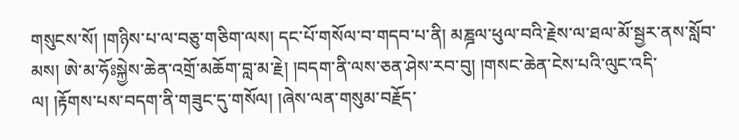གསུངས་སོ། །གཉིས་པ་ལ་བཅུ་གཅིག་ལས། དང་པོ་གསོལ་བ་གདབ་པ་ནི། མཎྜལ་ཕུལ་བའི་རྗེས་ལ་ཐལ་མོ་སྦྱར་ནས་སློབ་མས། ཨེ་མ་ཧོཿསྐྱེས་ཆེན་འགྲོ་མཆོག་བླ་མ་རྗེ། །བདག་ནི་ལས་ཅན་ཤེས་རབ་བུ། །གསང་ཆེན་ངེས་པའི་ལུང་འདི་ལ། །རྟོགས་པས་བདག་ནི་གཟུང་དུ་གསོལ། །ཞེས་ལན་གསུམ་བརྗོད་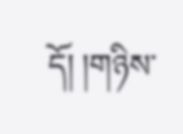དོ། །གཉིས་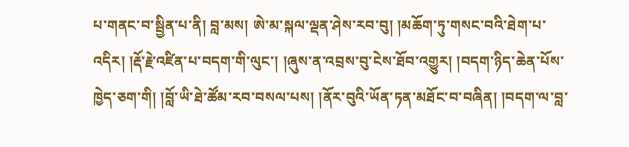པ་གནང་བ་སྦྱིན་པ་ནི། བླ་མས། ཨེ་མ་སྐལ་ལྡན་ཤེས་རབ་བུ། །མཆོག་ཏུ་གསང་བའི་ཐེག་པ་འདིར། །རྡོ་རྗེ་འཛིན་པ་བདག་གི་ལུང་། །ཞུས་ན་འབྲས་བུ་ངེས་ཐོབ་འགྱུར། །བདག་ཉིད་ཆེན་པོས་ཁྱེད་ཅག་གི། །བློ་ཡི་ཐེ་ཚོམ་རབ་བསལ་པས། །ནོར་བུའི་ཡོན་ཏན་མཐོང་བ་བཞིན། །བདག་ལ་བླ་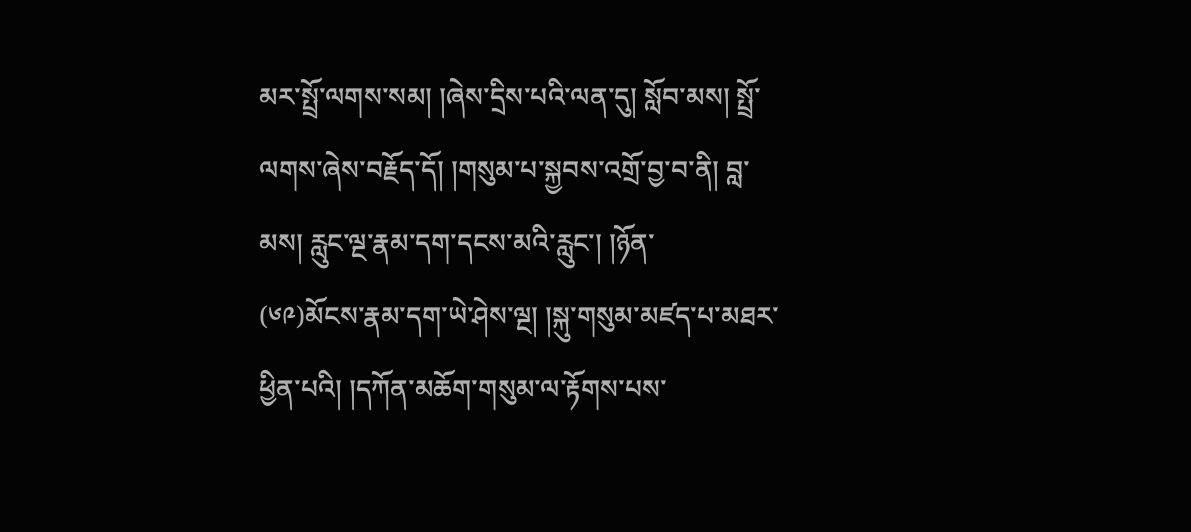མར་སྤྲོ་ལགས་སམ། །ཞེས་དྲིས་པའི་ལན་དུ། སློབ་མས། སྤྲོ་ལགས་ཞེས་བརྗོད་དོ། །གསུམ་པ་སྐྱབས་འགྲོ་བྱ་བ་ནི། བླ་མས། རླུང་ལྔ་རྣམ་དག་དངས་མའི་རླུང་། །ཉོན་
(༦༩)མོངས་རྣམ་དག་ཡེ་ཤེས་ལྔ། །སྐུ་གསུམ་མཛད་པ་མཐར་ཕྱིན་པའི། །དཀོན་མཆོག་གསུམ་ལ་རྟོགས་པས་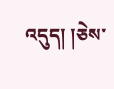འདུད། །ཅེས་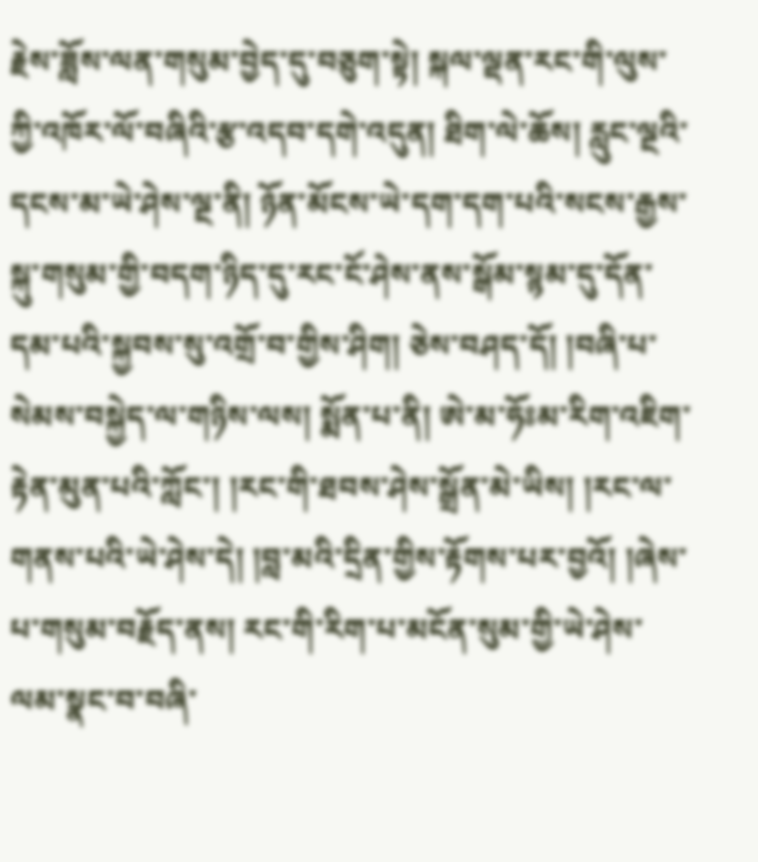རྗེས་ཟློས་ལན་གསུམ་བྱེད་དུ་བཅུག་སྟེ། སྐལ་ལྡན་རང་གི་ལུས་ཀྱི་འཁོར་ལོ་བཞིའི་རྩ་འདབ་དགེ་འདུན། ཐིག་ལེ་ཆོས། རླུང་ལྔའི་དངས་མ་ཡེ་ཤེས་ལྔ་ནི། ཉོན་མོངས་ཡེ་དག་དག་པའི་སངས་རྒྱས་སྐུ་གསུམ་གྱི་བདག་ཉིད་དུ་རང་ངོ་ཤེས་ནས་སྒོམ་སྙམ་དུ་དོན་དམ་པའི་སྐྱབས་སུ་འགྲོ་བ་གྱིས་ཤིག། ཅེས་བཤད་དོ། །བཞི་པ་སེམས་བསྐྱེད་ལ་གཉིས་ལས། སྨོན་པ་ནི། ཨེ་མ་ཧོཿམ་རིག་འཇིག་རྟེན་མུན་པའི་ཀློང་། །རང་གི་ཐབས་ཤེས་སྒྲོན་མེ་ཡིས། །རང་ལ་གནས་པའི་ཡེ་ཤེས་དེ། །བླ་མའི་དྲིན་གྱིས་རྟོགས་པར་བྱའོ། །ཞེས་པ་གསུམ་བརྗོད་ནས། རང་གི་རིག་པ་མངོན་སུམ་གྱི་ཡེ་ཤེས་ལམ་སྣང་བ་བཞི་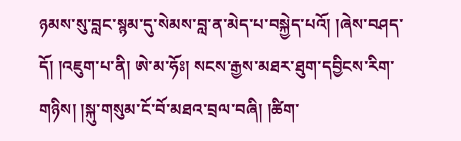ཉམས་སུ་བླང་སྙམ་དུ་སེམས་བླ་ན་མེད་པ་བསྐྱེད་པའོ། །ཞེས་བཤད་དོ། །འཇུག་པ་ནི། ཨེ་མ་ཧོཿ། སངས་རྒྱས་མཐར་ཐུག་དབྱིངས་རིག་གཉིས། །སྐུ་གསུམ་ངོ་བོ་མཐའ་བྲལ་བཞི། །ཚིག་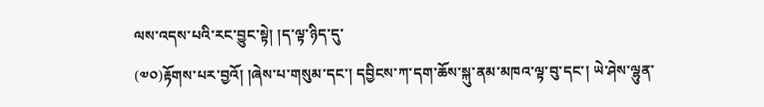ལས་འདས་པའི་རང་བྱུང་སྟེ། །ད་ལྟ་ཉིད་དུ་
(༧༠)རྟོགས་པར་བྱའོ། །ཞེས་པ་གསུམ་དང་། དབྱིངས་ཀ་དག་ཆོས་སྐུ་ནམ་མཁའ་ལྟ་བུ་དང་། ཡེ་ཤེས་ལྷུན་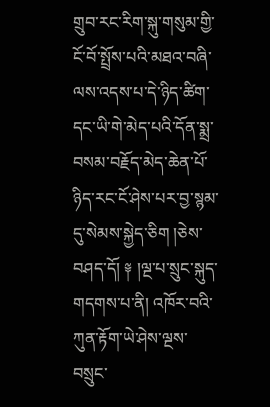གྲུབ་རང་རིག་སྐུ་གསུམ་གྱི་ངོ་བོ་སྤྲོས་པའི་མཐའ་བཞི་ལས་འདས་པ་དེ་ཉིད་ཚིག་དང་ཡི་གེ་མེད་པའི་དོན་སྨྲ་བསམ་བརྗོད་མེད་ཆེན་པོ་ཉིད་རང་ངོ་ཤེས་པར་བྱ་སྙམ་དུ་སེམས་སྐྱེད་ཅིག །ཅེས་བཤད་དོ། ༈ །ལྔ་པ་སྲུང་སྐུད་གདགས་པ་ནི། འཁོར་བའི་ཀུན་རྟོག་ཡེ་ཤེས་ལྔས་བསྲུང་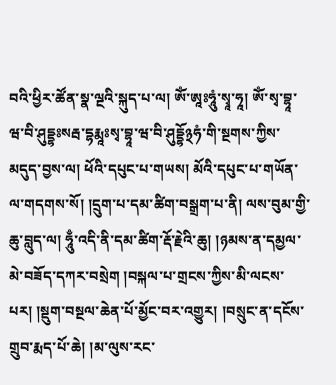བའི་ཕྱིར་ཚོན་སྣ་ལྔའི་སྐུད་པ་ལ། ཨོཾ་ཨཱཿཧཱུཾ་སྭཱ་ཧཱ། ཨོཾ་སྭ་བྷཱ་ཝ་བི་ཤུདྡྷཿསརྦ་དྷརྨཱཿསྭ་བྷཱ་ཝ་བི་ཤུདྡྷོ྅ཧཾ་གི་སྔགས་ཀྱིས་མདུད་བྱས་ལ། ཕོའི་དཔུང་པ་གཡས། མོའི་དཔུང་པ་གཡོན་ལ་གདགས་སོ། །དྲུག་པ་དམ་ཚིག་བསྒྲག་པ་ནི། ལས་བུམ་གྱི་ཆུ་བླུད་ལ། ཧཱུྃ་འདི་ནི་དམ་ཚིག་རྡོ་རྗེའི་ཆུ། །ཉམས་ན་དམྱལ་མེ་བཟོད་དཀར་བསྲེག །བསྐལ་པ་གྲངས་ཀྱིས་མི་ལངས་པར། །སྡུག་བསྔལ་ཆེན་པོ་མྱོང་བར་འགྱུར། །བསྲུང་ན་དངོས་གྲུབ་རྨད་པོ་ཆེ། །མ་ལུས་རང་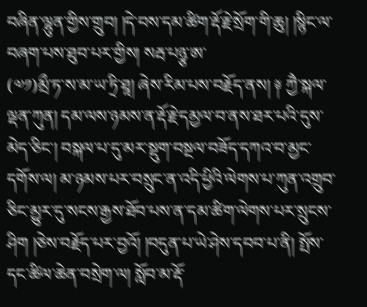བཞིན་ལྷུན་གྱིས་གྲུབ། །དེ་བས་དམ་ཚིག་རྡོ་རྗེ་སྲོག་གི་ཆུ། །སྙིང་ལ་བཞག་པས་ཐུབ་པར་གྱིས། སརྦ་པཉྩ་ཨ་
(༧༡)མྲྀ་ཏ་ས་མ་ཡ་ཏྲི་ཐཱ། ཞེས་རིམ་པས་བརྗོད་ནས། ༈ ཀྱཻ་སྐལ་ལྡན་ཀུན། དམ་ལས་ཉམས་ན་རྡོ་རྗེ་དམྱལ་བ་ནས་ཐར་པའི་དུས་མེད་ཅིང་། བསྐལ་པ་དུ་མར་སྡུག་བསྔལ་བཟོད་དཀའ་བ་མྱང་དགོས་ལ། མ་ཉམས་པར་བསྲུང་ན་འདི་ཕྱིའི་ལེགས་པ་ཀུན་འགྲུབ་ཅིང་མྱུར་དུ་སངས་རྒྱས་ཐོབ་པས་ན་དམ་ཚིག་ལེགས་པར་སྲུངས་ཤིག །ཅེས་བརྗོད་པར་བྱའོ། །བདུན་པ་ཡེ་ཤེས་དབབ་པ་ནི། སྤོས་དང་ཚིལ་ཆེན་བསྲེག་ལ། སློབ་མ་རྡོ་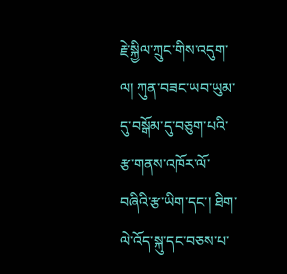རྗེ་སྐྱིལ་ཀྲུང་གིས་འདུག་ལ། ཀུན་བཟང་ཡབ་ཡུམ་དུ་བསྒོམ་དུ་བཅུག་པའི་རྩ་གནས་འཁོར་ལོ་བཞིའི་རྩ་ཡིག་དང་། ཐིག་ལེ་འོད་སྐུ་དང་བཅས་པ་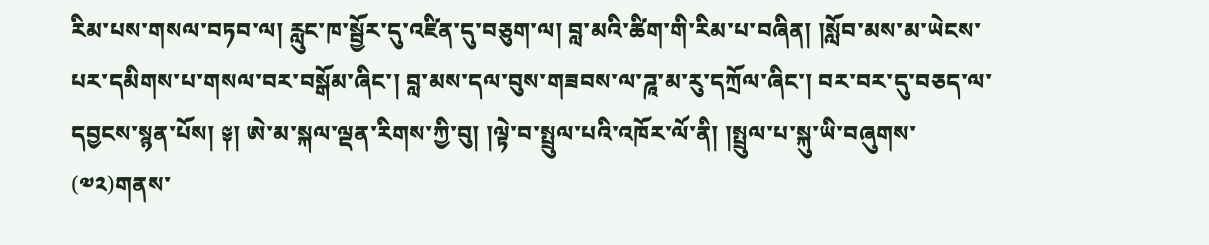རིམ་པས་གསལ་བཏབ་ལ། རླུང་ཁ་སྦྱོར་དུ་འཛིན་དུ་བཅུག་ལ། བླ་མའི་ཚིག་གི་རིམ་པ་བཞིན། །སློབ་མས་མ་ཡེངས་པར་དམིགས་པ་གསལ་བར་བསྒོམ་ཞིང་། བླ་མས་དལ་བུས་གཟབས་ལ་ཌཱ་མ་རུ་དཀྲོལ་ཞིང་། བར་བར་དུ་བཅད་ལ་དབྱངས་སྙན་པོས། ༈། ཨེ་མ་སྐལ་ལྡན་རིགས་ཀྱི་བུ། །ལྟེ་བ་སྤྲུལ་པའི་འཁོར་ལོ་ནི། །སྤྲུལ་པ་སྐུ་ཡི་བཞུགས་
(༧༢)གནས་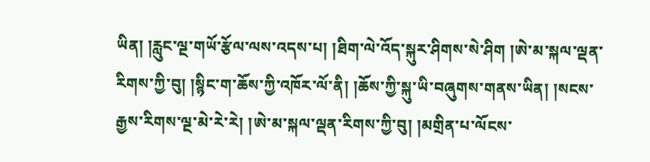ཡིན། །རླུང་ལྔ་གཡོ་རྩོལ་ལས་འདས་པ། །ཐིག་ལེ་འོད་སྐུར་ཤིགས་སེ་ཤིག །ཨེ་མ་སྐལ་ལྡན་རིགས་ཀྱི་བུ། །སྙིང་ག་ཆོས་ཀྱི་འཁོར་ལོ་ནི། །ཆོས་ཀྱི་སྐུ་ཡི་བཞུགས་གནས་ཡིན། །སངས་རྒྱས་རིགས་ལྔ་མེ་རེ་རེ། །ཨེ་མ་སྐལ་ལྡན་རིགས་ཀྱི་བུ། །མགྲིན་པ་ལོངས་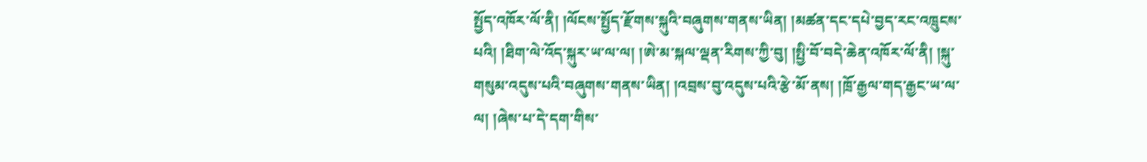སྤྱོད་འཁོར་ལོ་ནི། །ལོངས་སྤྱོད་རྫོགས་སྐུའི་བཞུགས་གནས་ཡིན། །མཚན་དང་དཔེ་བྱད་རང་འཁྲུངས་པའི། །ཐིག་ལེ་འོད་སྐུར་ཡ་ལ་ལ། །ཨེ་མ་སྐལ་ལྡན་རིགས་ཀྱི་བུ། །སྤྱི་བོ་བདེ་ཆེན་འཁོར་ལོ་ནི། །སྐུ་གསུམ་འདུས་པའི་བཞུགས་གནས་ཡིན། །འབྲས་བུ་འདུས་པའི་རྩེ་མོ་ནས། །ཁྲོ་རྒྱལ་གད་རྒྱང་ཡ་ལ་ལ། །ཞེས་པ་དེ་དག་གིས་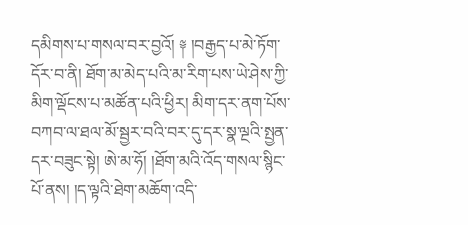དམིགས་པ་གསལ་བར་བྱའོ། ༈ །བརྒྱད་པ་མེ་ཏོག་དོར་བ་ནི། ཐོག་མ་མེད་པའི་མ་རིག་པས་ཡེ་ཤེས་ཀྱི་མིག་ལྡོངས་པ་མཚོན་པའི་ཕྱིར། མིག་དར་ནག་པོས་བཀབ་ལ་ཐལ་མོ་སྦྱར་བའི་བར་དུ་དར་སྣ་ལྔའི་སྤྱན་དར་བཟུང་སྟེ། ཨེ་མ་ཧོ། །ཐོག་མའི་འོད་གསལ་སྙིང་པོ་ནས། །ད་ལྟའི་ཐེག་མཆོག་འདི་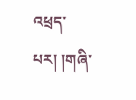འཕྲད་པར། །གཞི་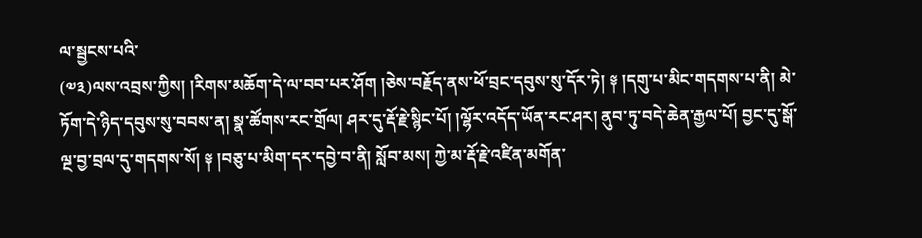ལ་སྦྱངས་པའི་
(༧༣)ལས་འབྲས་ཀྱིས། །རིགས་མཆོག་དེ་ལ་བབ་པར་ཤོག །ཅེས་བརྗོད་ནས་ཕོ་བྲང་དབུས་སུ་དོར་ཏེ། ༈ །དགུ་པ་མིང་གདགས་པ་ནི། མེ་ཏོག་དེ་ཉིད་དབུས་སུ་བབས་ན། སྣ་ཚོགས་རང་གྲོལ། ཤར་དུ་རྡོ་རྗེ་སྙིང་པོ། །ལྷོར་འདོད་ཡོན་རང་ཤར། ནུབ་ཏུ་བདེ་ཆེན་རྒྱལ་པོ། བྱང་དུ་སྒོ་ལྔ་བྱ་བྲལ་དུ་གདགས་སོ། ༈ །བཅུ་པ་མིག་དར་དབྱེ་བ་ནི། སློབ་མས། ཀྱེ་མ་རྡོ་རྗེ་འཛིན་མགོན་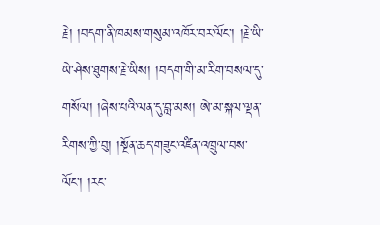རྗེ། །བདག་ནི་ཁམས་གསུམ་འཁོར་བར་ལོང་། །རྗེ་ཡི་ཡེ་ཤེས་ཐུགས་རྗེ་ཡིས། །བདག་གི་མ་རིག་བསལ་དུ་གསོལ། །ཞེས་པའི་ལན་དུ་བླ་མས། ཨེ་མ་སྐལ་ལྡན་རིགས་ཀྱི་བུ། །སྔོན་ཆད་གཟུང་འཛིན་འཁྲུལ་བས་ལོང་། །རང་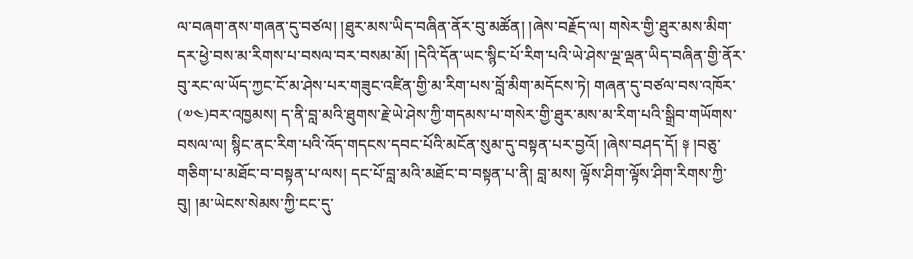ལ་བཞག་ནས་གཞན་དུ་བཙལ། །ཐུར་མས་ཡིད་བཞིན་ནོར་བུ་མཚོན། །ཞེས་བརྗོད་ལ། གསེར་གྱི་ཐུར་མས་མིག་དར་ཕྱེ་བས་མ་རིགས་པ་བསལ་བར་བསམ་མོ། །དེའི་དོན་ཡང་སྙིང་པོ་རིག་པའི་ཡེ་ཤེས་ལྔ་ལྡན་ཡིད་བཞིན་གྱི་ནོར་བུ་རང་ལ་ཡོད་ཀྱང་ངོ་མ་ཤེས་པར་གཟུང་འཛིན་གྱི་མ་རིག་པས་བློ་མིག་མདོངས་ཏེ། གཞན་དུ་བཙལ་བས་འཁོར་
(༧༤)བར་འཁྱམས། ད་ནི་བླ་མའི་ཐུགས་རྗེ་ཡེ་ཤེས་ཀྱི་གདམས་པ་གསེར་གྱི་ཐུར་མས་མ་རིག་པའི་སྒྲིབ་གཡོགས་བསལ་ལ། སྙིང་ནང་རིག་པའི་འོད་གདངས་དབང་པོའི་མངོན་སུམ་དུ་བསྟན་པར་བྱའོ། །ཞེས་བཤད་དོ། ༈ །བཅུ་གཅིག་པ་མཐོང་བ་བསྟན་པ་ལས། དང་པོ་བླ་མའི་མཐོང་བ་བསྟན་པ་ནི། བླ་མས། ལྟོས་ཤིག་ལྟོས་ཤིག་རིགས་ཀྱི་བུ། །མ་ཡེངས་སེམས་ཀྱི་ངང་དུ་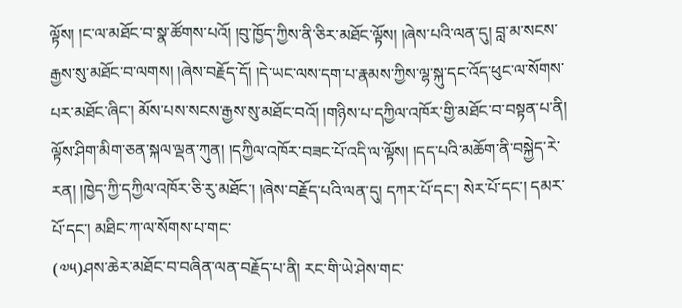ལྟོས། །ང་ལ་མཐོང་བ་སྣ་ཚོགས་པའོ། །བུ་ཁྱོད་ཀྱིས་ནི་ཅིར་མཐོང་ལྟོས། །ཞེས་པའི་ལན་དུ། བླ་མ་སངས་རྒྱས་སུ་མཐོང་བ་ལགས། །ཞེས་བརྗོད་དོ། །དེ་ཡང་ལས་དག་པ་རྣམས་ཀྱིས་ལྷ་སྐུ་དང་འོད་ཕུང་ལ་སོགས་པར་མཐོང་ཞིང་། མོས་པས་སངས་རྒྱས་སུ་མཐོང་བའོ། །གཉིས་པ་དཀྱིལ་འཁོར་གྱི་མཐོང་བ་བསྟན་པ་ནི། ལྟོས་ཤིག་མིག་ཅན་སྐལ་ལྡན་ཀུན། །དཀྱིལ་འཁོར་བཟང་པོ་འདི་ལ་ལྟོས། །དད་པའི་མཆོག་ནི་བསྐྱེད་རེ་རན། །ཁྱེད་ཀྱི་དཀྱིལ་འཁོར་ཅི་རུ་མཐོང་། །ཞེས་བརྗོད་པའི་ལན་དུ། དཀར་པོ་དང་། སེར་པོ་དང་། དམར་པོ་དང་། མཐིང་ཀ་ལ་སོགས་པ་གང་
(༧༥)ཤས་ཆེར་མཐོང་བ་བཞིན་ལན་བརྗོད་པ་ནི། རང་གི་ཡེ་ཤེས་གང་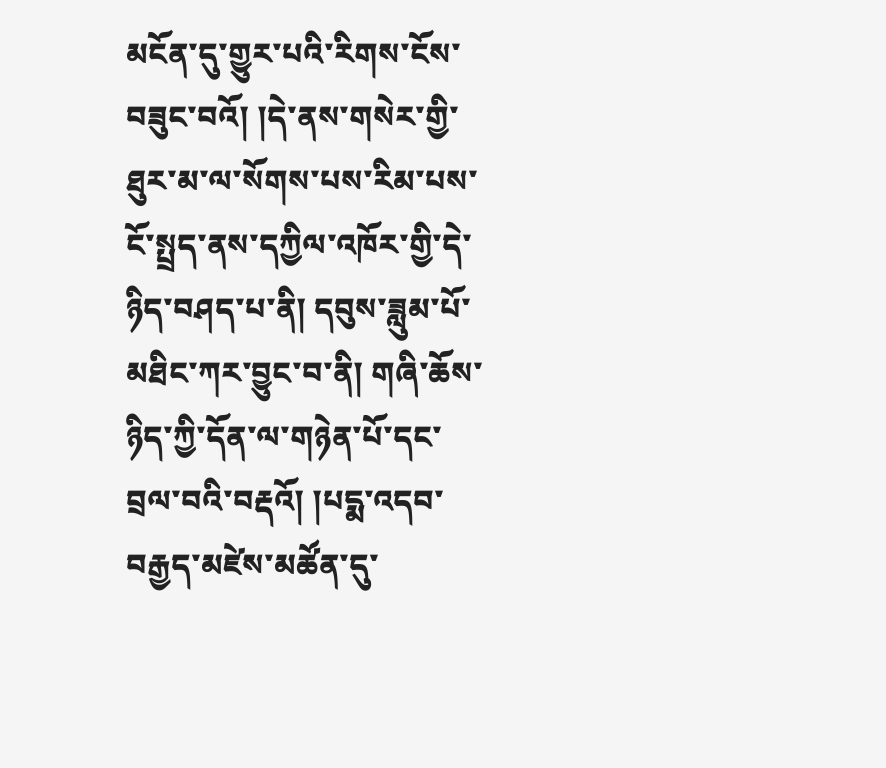མངོན་དུ་གྱུར་པའི་རིགས་ངོས་བཟུང་བའོ། །དེ་ནས་གསེར་གྱི་ཐུར་མ་ལ་སོགས་པས་རིམ་པས་ངོ་སྤྲད་ནས་དཀྱིལ་འཁོར་གྱི་དེ་ཉིད་བཤད་པ་ནི། དབུས་ཟླུམ་པོ་མཐིང་ཀར་བྱུང་བ་ནི། གཞི་ཆོས་ཉིད་ཀྱི་དོན་ལ་གཉེན་པོ་དང་བྲལ་བའི་བརྡའོ། །པདྨ་འདབ་བརྒྱད་མཛེས་མཚོན་དུ་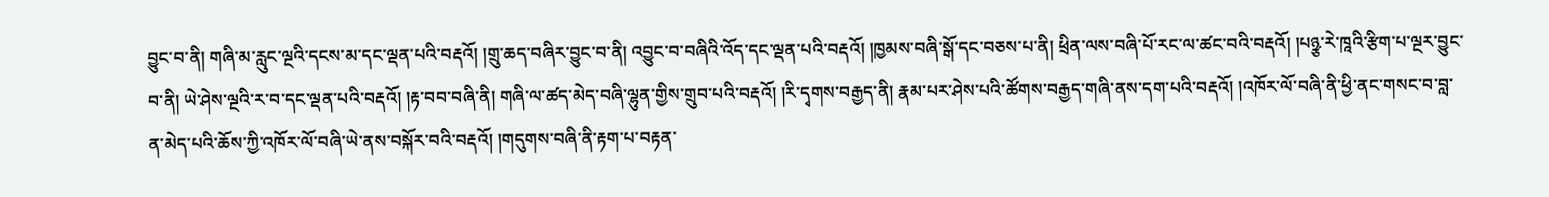བྱུང་བ་ནི། གཞི་མ་རླུང་ལྔའི་དངས་མ་དང་ལྡན་པའི་བརྡའོ། །གྲུ་ཆད་བཞིར་བྱུང་བ་ནི། འབྱུང་བ་བཞིའི་འོད་དང་ལྡན་པའི་བརྡའོ། །ཁྱམས་བཞི་སྒོ་དང་བཅས་པ་ནི། ཕྲིན་ལས་བཞི་པོ་རང་ལ་ཚང་བའི་བརྡའོ། །པཉྩ་རེ་ཁཱའི་རྩིག་པ་ལྔར་བྱུང་བ་ནི། ཡེ་ཤེས་ལྔའི་ར་བ་དང་ལྡན་པའི་བརྡའོ། །རྟ་བབ་བཞི་ནི། གཞི་ལ་ཚད་མེད་བཞི་ལྷུན་གྱིས་གྲུབ་པའི་བརྡའོ། །རི་དྭགས་བརྒྱད་ནི། རྣམ་པར་ཤེས་པའི་ཚོགས་བརྒྱད་གཞི་ནས་དག་པའི་བརྡའོ། །འཁོར་ལོ་བཞི་ནི་ཕྱི་ནང་གསང་བ་བླ་ན་མེད་པའི་ཆོས་ཀྱི་འཁོར་ལོ་བཞི་ཡེ་ནས་བསྐོར་བའི་བརྡའོ། །གདུགས་བཞི་ནི་རྟག་པ་བརྟན་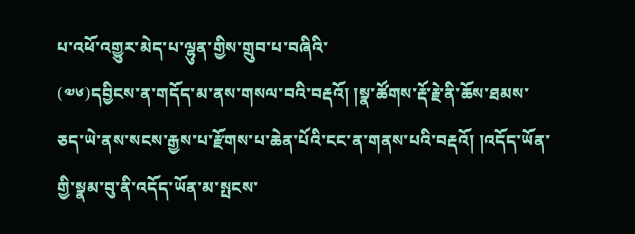པ་འཕོ་འགྱུར་མེད་པ་ལྷུན་གྱིས་གྲུབ་པ་བཞིའི་
(༧༦)དབྱིངས་ན་གདོད་མ་ནས་གསལ་བའི་བརྡའོ། །སྣ་ཚོགས་རྡོ་རྗེ་ནི་ཆོས་ཐམས་ཅད་ཡེ་ནས་སངས་རྒྱས་པ་རྫོགས་པ་ཆེན་པོའི་ངང་ན་གནས་པའི་བརྡའོ། །འདོད་ཡོན་གྱི་སྣམ་བུ་ནི་འདོད་ཡོན་མ་སྤངས་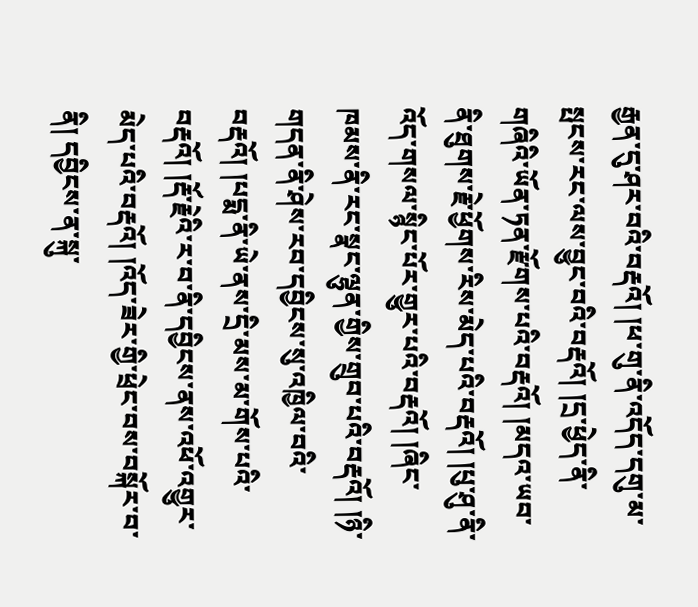རྒྱན་དུ་ཤར་བའི་བརྡའོ། །ཕ་གུ་ནི་འདོད་དགུ་མ་སྤངས་རང་ལས་བྱུང་བའི་བརྡའོ། །དྲ་ཕྱེད་ནི་གཞིའི་ཡོན་ཏན་རྫོགས་པའི་བརྡའོ། །མདའ་ཡབ་ནི་ཐུགས་རྗེ་ཕྱོགས་རིས་མེད་པའི་བརྡའོ། །པུ་ཤུ་ནི་འོད་གསལ་སྙིང་པོར་གྱུར་པའི་བརྡའོ། །ཞིང་ཁམས་ནི་རང་སྣང་ལྷུན་གྱིས་གྲུབ་པའི་བརྡའོ། །ཉི་གདན་ནི་ཤེས་རབ་དབྱིངས་སུ་འཁྱིལ་བའི་བརྡའོ། །པདྨ་ནི་ཡེ་ནས་དྲི་མས་མ་གོས་པའི་བརྡའོ། །རྡོ་རྗེའི་ར་བ་ནི་དབྱིངས་ནས་འཕོ་འགྱུར་མེད་པའི་བརྡའོ། །འོད་ཟེར་གྱི་ཕྲེང་བས་བསྐོར་བ་ནི། དབྱིངས་ན་སྐུ་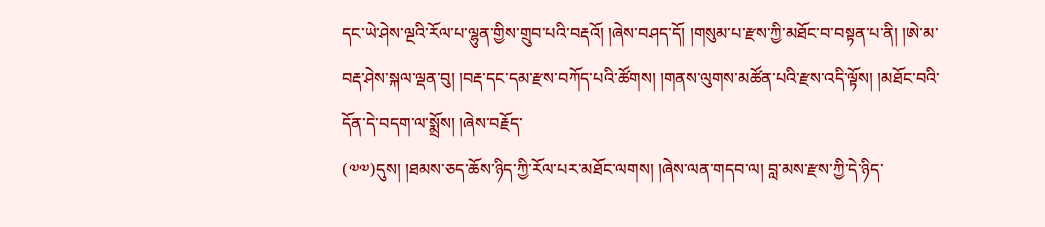དང་ཡེ་ཤེས་ལྔའི་རོལ་པ་ལྷུན་གྱིས་གྲུབ་པའི་བརྡའོ། །ཞེས་བཤད་དོ། །གསུམ་པ་རྫས་ཀྱི་མཐོང་བ་བསྟན་པ་ནི། །ཨེ་མ་བརྡ་ཤེས་སྐལ་ལྡན་བུ། །བརྡ་དང་དམ་རྫས་བཀོད་པའི་ཚོགས། །གནས་ལུགས་མཚོན་པའི་རྫས་འདི་ལྟོས། །མཐོང་བའི་དོན་དེ་བདག་ལ་སྨྲོས། །ཞེས་བརྗོད་
(༧༧)དུས། །ཐམས་ཅད་ཆོས་ཉིད་ཀྱི་རོལ་པར་མཐོང་ལགས། །ཞེས་ལན་གདབ་ལ། བླ་མས་རྫས་ཀྱི་དེ་ཉིད་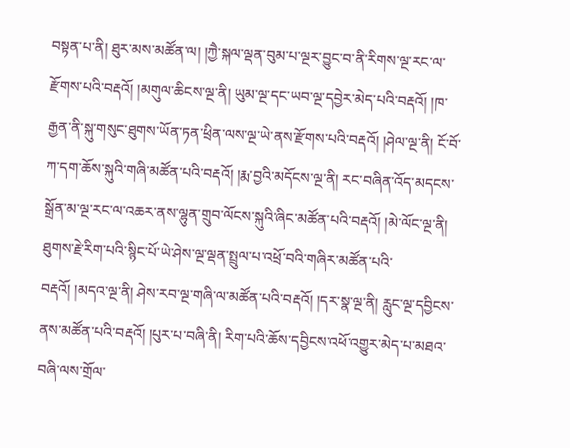བསྟན་པ་ནི། ཐུར་མས་མཚོན་ལ། །ཀྱཻ་སྐལ་ལྡན་བུམ་པ་ལྔར་བྱུང་བ་ནི་རིགས་ལྔ་རང་ལ་རྫོགས་པའི་བརྡའོ། །མགུལ་ཆིངས་ལྔ་ནི། ཡུམ་ལྔ་དང་ཡབ་ལྔ་དབྱེར་མེད་པའི་བརྡའོ། །ཁ་རྒྱན་ནི་སྐུ་གསུང་ཐུགས་ཡོན་ཏན་ཕྲིན་ལས་ལྔ་ཡེ་ནས་རྫོགས་པའི་བརྡའོ། །ཤེལ་ལྔ་ནི། ངོ་བོ་ཀ་དག་ཆོས་སྐུའི་གཞི་མཚོན་པའི་བརྡའོ། །རྨ་བྱའི་མདོངས་ལྔ་ནི། རང་བཞིན་འོད་མདངས་སྒྲོན་མ་ལྔ་རང་ལ་འཆར་ནས་ལྷུན་གྲུབ་ལོངས་སྐུའི་ཞིང་མཚོན་པའི་བརྡའོ། །མེ་ལོང་ལྔ་ནི། ཐུགས་རྗེ་རིག་པའི་སྙིང་པོ་ཡེ་ཤེས་ལྔ་ལྡན་སྤྲུལ་པ་འཕྲོ་བའི་གཞིར་མཚོན་པའི་བརྡའོ། །མདའ་ལྔ་ནི། ཤེས་རབ་ལྔ་གཞི་ལ་མཚོན་པའི་བརྡའོ། །དར་སྣ་ལྔ་ནི། རླུང་ལྔ་དབྱིངས་ནས་མཚོན་པའི་བརྡའོ། །པུར་པ་བཞི་ནི། རིག་པའི་ཆོས་དབྱིངས་འཕོ་འགྱུར་མེད་པ་མཐའ་བཞི་ལས་གྲོལ་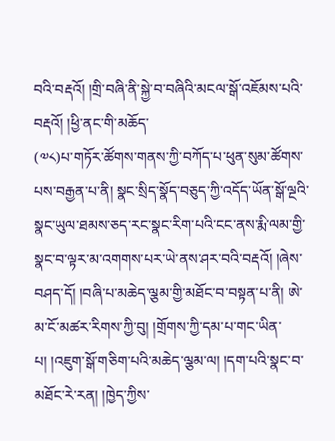བའི་བརྡའོ། །གྲི་བཞི་ནི་སྐྱེ་བ་བཞིའི་མངལ་སྒོ་འཇོམས་པའི་བརྡའོ། །ཕྱི་ནང་གི་མཆོད་
(༧༨)པ་གཏོར་ཚོགས་གནས་ཀྱི་བཀོད་པ་ཕུན་སུམ་ཚོགས་པས་བརྒྱན་པ་ནི། སྣང་སྲིད་སྣོད་བཅུད་ཀྱི་འདོད་ཡོན་སྒོ་ལྔའི་སྣང་ཡུལ་ཐམས་ཅད་རང་སྣང་རིག་པའི་ངང་ནས་རྨི་ལམ་གྱི་སྣང་བ་ལྟར་མ་འགགས་པར་ཡེ་ནས་ཤར་བའི་བརྡའོ། །ཞེས་བཤད་དོ། །བཞི་པ་མཆེད་ལྕམ་གྱི་མཐོང་བ་བསྟན་པ་ནི། ཨེ་མ་ངོ་མཚར་རིགས་ཀྱི་བུ། །གྲོགས་ཀྱི་དམ་པ་གང་ཡིན་པ། །འཇུག་སྒོ་གཅིག་པའི་མཆེད་ལྕམ་ལ། །དག་པའི་སྣང་བ་མཐོང་རེ་རན། །ཁྱེད་ཀྱིས་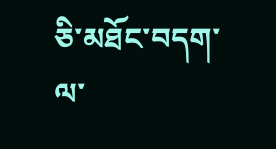ཅི་མཐོང་བདག་ལ་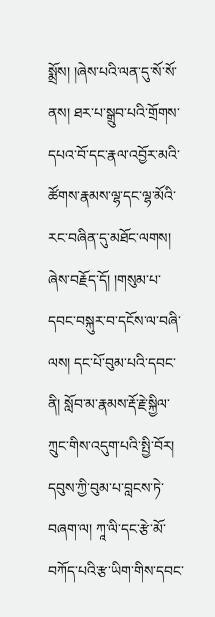སྨྲོས། །ཞེས་པའི་ལན་དུ་སོ་སོ་ནས། ཐར་པ་སྒྲུབ་པའི་གྲོགས་དཔའ་བོ་དང་རྣལ་འབྱོར་མའི་ཚོགས་རྣམས་ལྷ་དང་ལྷ་མོའི་རང་བཞིན་དུ་མཐོང་ལགས། ཞེས་བརྗོད་དོ། །གསུམ་པ་དབང་བསྐུར་བ་དངོས་ལ་བཞི་ལས། དང་པོ་བུམ་པའི་དབང་ནི། སློབ་མ་རྣམས་རྡོ་རྗེ་སྐྱིལ་ཀྲུང་གིས་འདུག་པའི་སྤྱི་བོར། དབུས་ཀྱི་བུམ་པ་བླངས་ཏེ་བཞག་ལ། ཀཱ་ལི་དང་རྩེ་མོ་བཀོད་པའི་རྩ་ཡིག་གིས་དབང་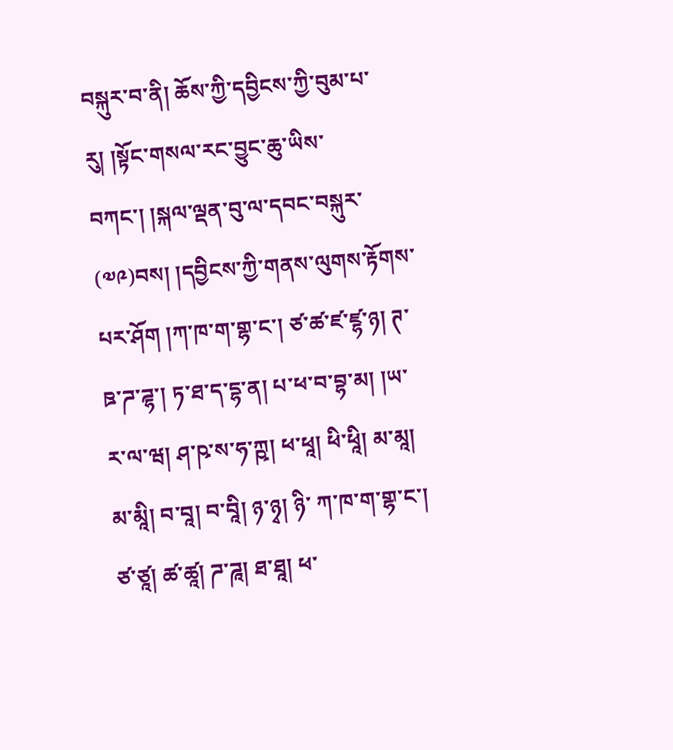བསྐུར་བ་ནི། ཆོས་ཀྱི་དབྱིངས་ཀྱི་བུམ་པ་རུ། །སྟོང་གསལ་རང་བྱུང་ཆུ་ཡིས་བཀང་། །སྐལ་ལྡན་བུ་ལ་དབང་བསྐུར་
(༧༩)བས། །དབྱིངས་ཀྱི་གནས་ལུགས་རྟོགས་པར་ཤོག །ཀ་ཁ་ག་གྷ་ང་། ཙ་ཚ་ཛ་ཛྷ་ཉ། ཊ་ཋ་ཌ་ཌྷ་། ཏ་ཐ་ད་དྷ་ན། པ་ཕ་བ་བྷ་མ། །ཡ་ར་ལ་ཝ། ཤ་ཥ་ས་ཧ་ཀྵ། ཕ་ཕཱ། ཕི་ཕཱི། མ་མཱ། མ་མཱི། བ་བཱ། བ་བཱི། ཉ་ཉྭ། ཉི་ ཀ་ཁ་ག་གྷ་ང་། ཙ་ཙཱ། ཚ་ཚཱ། ཌ་ཌཱ། ཐ་ཐཱ། ཕ་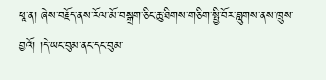ཕཱ་ན། ཞེས་བརྗོད་ནས་རོལ་མོ་བསྒྲག་ཅིང་ཆུ་ཐིགས་གཅིག་སྤྱི་བོར་བླུགས་ནས་ཁྲུས་བྱའོ། །དེ་ཡང་བུམ་ནང་དང་བུམ་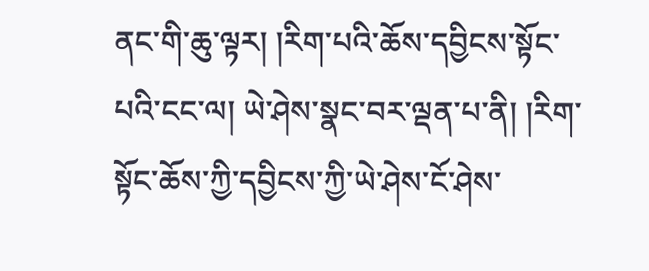ནང་གི་ཆུ་ལྟར། །རིག་པའི་ཆོས་དབྱིངས་སྟོང་པའི་ངང་ལ། ཡེ་ཤེས་སྣང་བར་ལྡན་པ་ནི། །རིག་སྟོང་ཆོས་ཀྱི་དབྱིངས་ཀྱི་ཡེ་ཤེས་ངོ་ཤེས་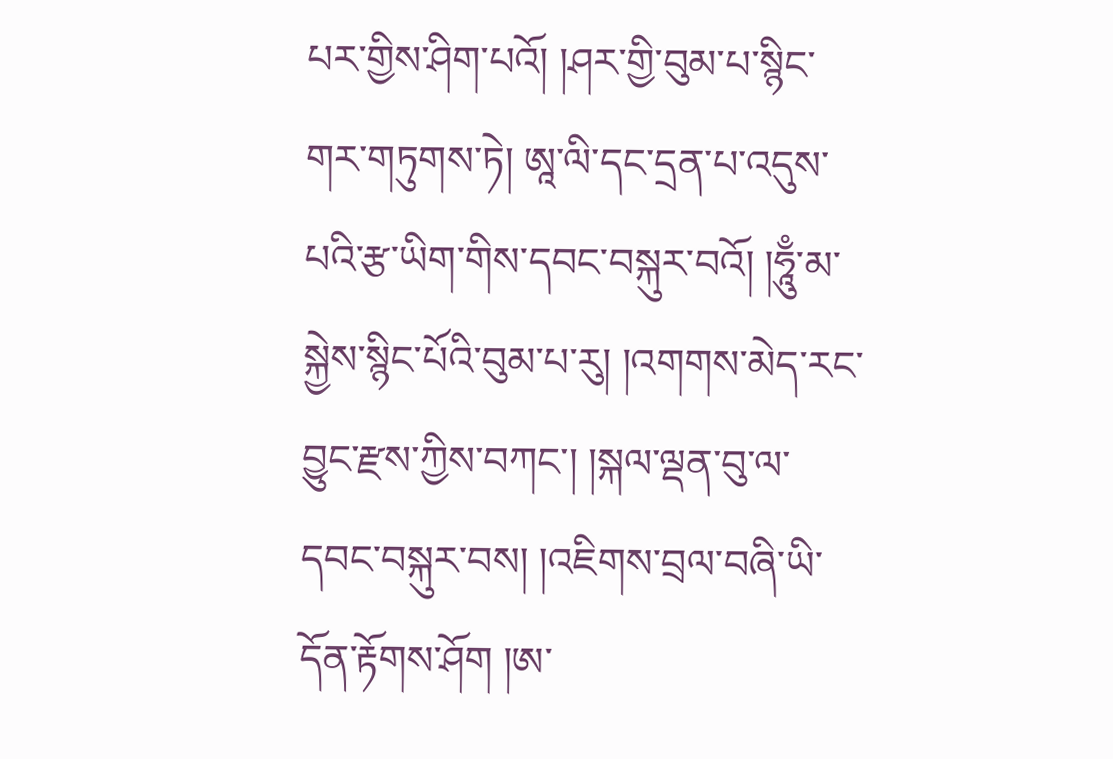པར་གྱིས་ཤིག་པའོ། །ཤར་གྱི་བུམ་པ་སྙིང་གར་གཏུགས་ཏེ། ཨཱ་ལི་དང་དྲན་པ་འདུས་པའི་རྩ་ཡིག་གིས་དབང་བསྐུར་བའོ། །ཧཱུྃ་མ་སྐྱེས་སྙིང་པོའི་བུམ་པ་རུ། །འགགས་མེད་རང་བྱུང་རྫས་ཀྱིས་བཀང་། །སྐལ་ལྡན་བུ་ལ་དབང་བསྐུར་བས། །འཇིགས་བྲལ་བཞི་ཡི་དོན་རྟོགས་ཤོག །ཨ་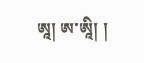ཨཱ། ཨ་ཨཱི། །